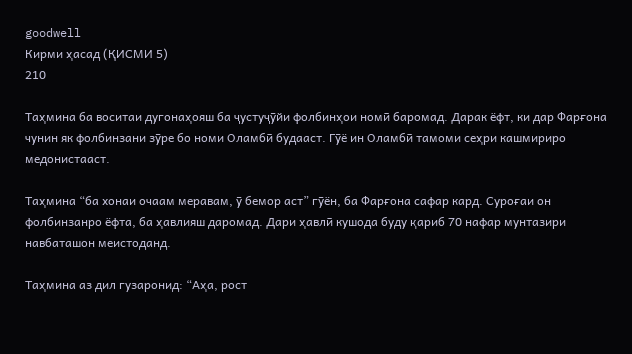goodwell
Кирми ҳасад (ҚИСМИ 5)
210

Таҳмина ба воситаи дугонаҳояш ба ҷустуҷӯйи фолбинҳои номӣ баромад. Дарак ёфт, ки дар Фарғона чунин як фолбинзани зӯре бо номи Оламбӣ будааст. Гӯё ин Оламбӣ тамоми сеҳри кашмириро медонистааст.

Таҳмина “ба хонаи очаам меравам, ӯ бемор аст” гӯён, ба Фарғона сафар кард. Суроғаи он фолбинзанро ёфта, ба ҳавлияш даромад. Дари ҳавлӣ кушода буду қариб 70 нафар мунтазири навбаташон меистоданд.

Таҳмина аз дил гузаронид: “Аҳа, рост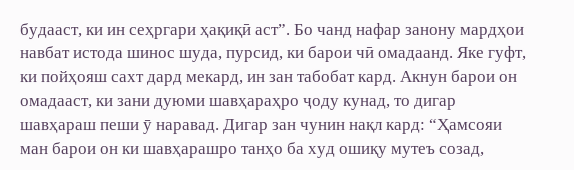будааст, ки ин сеҳргари ҳақиқӣ аст”. Бо чанд нафар занону мардҳои навбат истода шинос шуда, пурсид, ки барои чӣ омадаанд. Яке гуфт, ки пойҳояш сахт дард мекард, ин зан табобат кард. Акнун барои он омадааст, ки зани дуюми шавҳараҳро ҷоду кунад, то дигар шавҳараш пеши ӯ наравад. Дигар зан чунин нақл кард: “Ҳамсояи ман барои он ки шавҳарашро танҳо ба худ ошиқу мутеъ созад,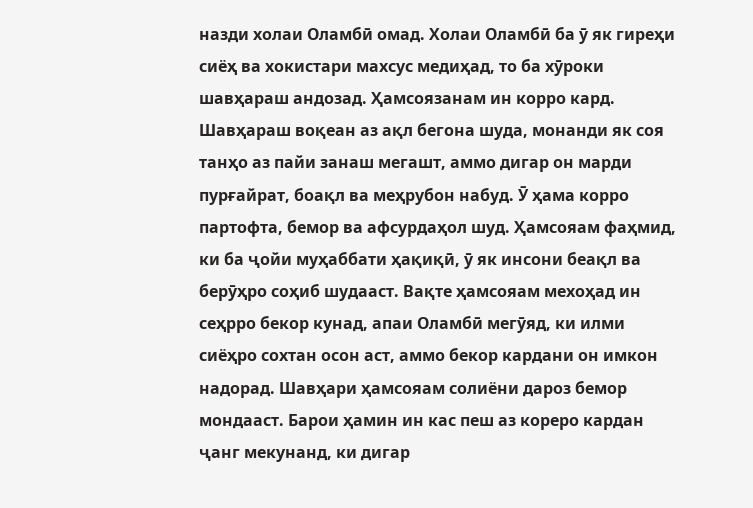назди холаи Оламбӣ омад. Холаи Оламбӣ ба ӯ як гиреҳи сиёҳ ва хокистари махсус медиҳад, то ба хӯроки шавҳараш андозад. Ҳамсоязанам ин корро кард. Шавҳараш воқеан аз ақл бегона шуда, монанди як соя танҳо аз пайи занаш мегашт, аммо дигар он марди пурғайрат, боақл ва меҳрубон набуд. Ӯ ҳама корро партофта, бемор ва афсурдаҳол шуд. Ҳамсояам фаҳмид, ки ба ҷойи муҳаббати ҳақиқӣ, ӯ як инсони беақл ва берӯҳро соҳиб шудааст. Вақте ҳамсояам мехоҳад ин сеҳрро бекор кунад, апаи Оламбӣ мегӯяд, ки илми сиёҳро сохтан осон аст, аммо бекор кардани он имкон надорад. Шавҳари ҳамсояам солиёни дароз бемор мондааст. Барои ҳамин ин кас пеш аз кореро кардан ҷанг мекунанд, ки дигар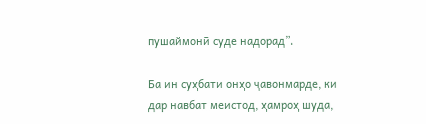пушаймонӣ суде надорад”.

Ба ин суҳбати онҳо ҷавонмарде, ки дар навбат меистод, ҳамроҳ шуда,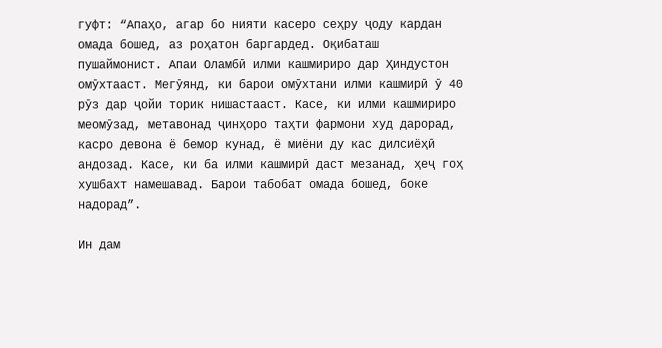гуфт: “Апаҳо, агар бо нияти касеро сеҳру ҷоду кардан омада бошед, аз роҳатон баргардед. Оқибаташ пушаймонист. Апаи Оламбӣ илми кашмириро дар Ҳиндустон омӯхтааст. Мегӯянд, ки барои омӯхтани илми кашмирӣ ӯ 40 рӯз дар ҷойи торик нишастааст. Касе, ки илми кашмириро меомӯзад, метавонад ҷинҳоро таҳти фармони худ дарорад, касро девона ё бемор кунад, ё миёни ду кас дилсиёҳӣ андозад. Касе, ки ба илми кашмирӣ даст мезанад, ҳеҷ гоҳ хушбахт намешавад. Барои табобат омада бошед, боке надорад”.

Ин дам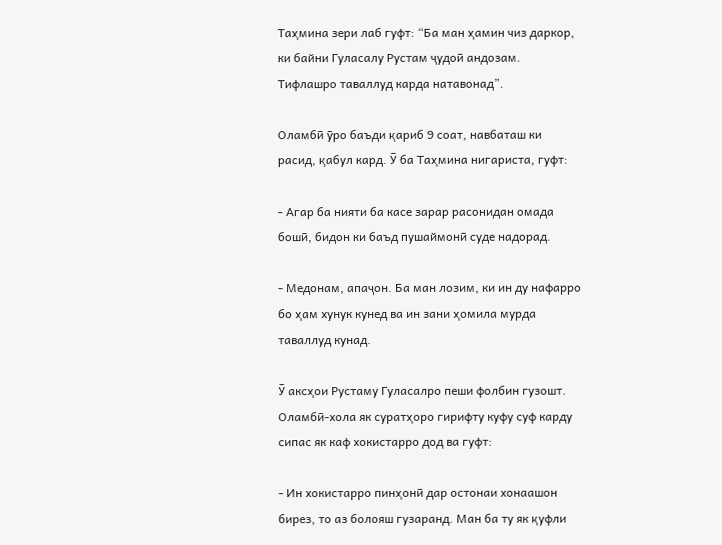Таҳмина зери лаб гуфт: “Ба ман ҳамин чиз даркор, ки байни Гуласалу Рустам ҷудоӣ андозам. Тифлашро таваллуд карда натавонад”.

Оламбӣ ӯро баъди қариб 9 соат, навбаташ ки расид, қабул кард. Ӯ ба Таҳмина нигариста, гуфт:

- Агар ба нияти ба касе зарар расонидан омада бошӣ, бидон ки баъд пушаймонӣ суде надорад.

- Медонам, апаҷон. Ба ман лозим, ки ин ду нафарро бо ҳам хунук кунед ва ин зани ҳомила мурда таваллуд кунад.

Ӯ аксҳои Рустаму Гуласалро пеши фолбин гузошт. Оламбӣ-хола як суратҳоро гирифту куфу суф карду сипас як каф хокистарро дод ва гуфт:

- Ин хокистарро пинҳонӣ дар остонаи хонаашон бирез, то аз болояш гузаранд. Ман ба ту як қуфли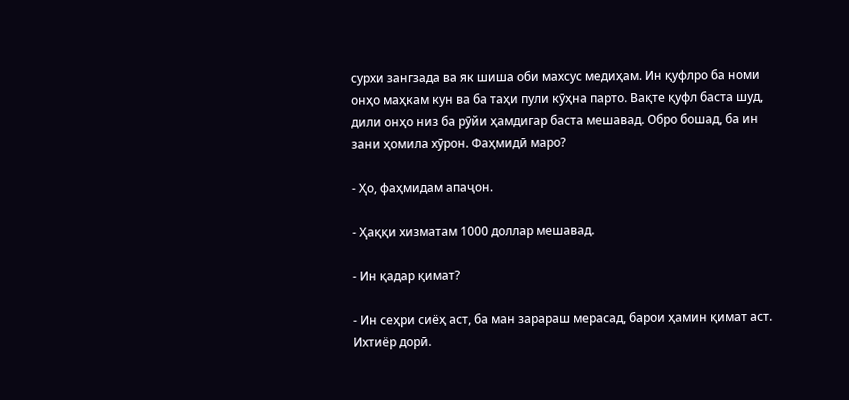сурхи зангзада ва як шиша оби махсус медиҳам. Ин қуфлро ба номи онҳо маҳкам кун ва ба таҳи пули кӯҳна парто. Вақте қуфл баста шуд, дили онҳо низ ба рӯйи ҳамдигар баста мешавад. Обро бошад, ба ин зани ҳомила хӯрон. Фаҳмидӣ маро?

- Ҳо, фаҳмидам апаҷон.

- Ҳаққи хизматам 1000 доллар мешавад.

- Ин қадар қимат?

- Ин сеҳри сиёҳ аст, ба ман зарараш мерасад, барои ҳамин қимат аст. Ихтиёр дорӣ.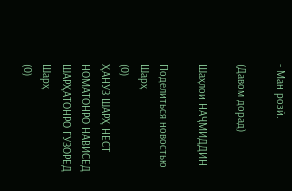- Ман розӣ.

(Давом дорад)

Шаҳлои НАҶМИДДИН

Поделиться новостью
Шарҳ
(0)
ҲАНУЗ ШАРҲ НЕСТ
НОМАТОНРО НАВИСЕД
ШАРҲАТОНРО ГУЗОРЕД
Шарҳ
(0)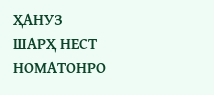ҲАНУЗ ШАРҲ НЕСТ
НОМАТОНРО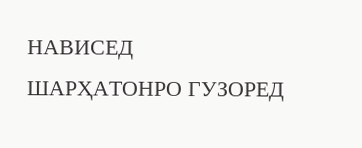НАВИСЕД
ШАРҲАТОНРО ГУЗОРЕД